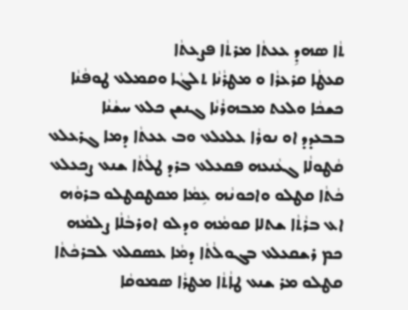ܬܵܐ ܣܗܕܹ ܥܥܬܵܐ ܡܪܬܵܐ ܦܨܥܬܵܐ
ܩܥܛܵܐ ܩܪܥܪܵܐ ܘ ܡܛܪܵܢܵܐ ܬܠܓܵܐ ܘܩܡܠܥ ܛܘܦܵܢܵܐ
ܟܫܟܵܐ ܘܠܥܬ ܡܒܗܪܵܢܵܐ ܓܢܫܢ ܟܠܥ ܚܫܵܢܵܐ
ܒܒܥܕܕ ܐܘ ܢܘܪܵܐ ܥܠܥܠܥ ܘܒ ܥܥܬܵܐ ܕܡܐ ܓܪܥܠܥ
ܩܵܛܘܠܵܐ ܓܥܵܢܥܗ ܦܩܥܠܥ ܒܪܕ ܛܠܵܬܵܐ ܫܢܥ ܨܟܥܠܥ
ܟܵܬܵܐ ܩܛܠܘ ܘܐܟܘܢܵܗ ܥܹܡܵܐ ܡܩܛܩܛܠܘ ܒܪܘܵܗ
ܐܥ ܒܪܵܬܵܐ ܫܬܠܐ ܩܘܡܵܗ ܘܕܠܘ ܐܘܪܒܵܠܵܐ ܨܠܡܵܗ
ܟܡ ܪܫܩܥܠܥ ܒܓܘܠܵܬܵܐ ܕܡܵܐ ܥܣܩܠܥ ܠܒܪܟܵܬܵܐ
ܩܛܠܘ ܡܪ ܫܢܥ ܛܐܵܬܵܐ ܡܛܪܵܐ ܣܡܘܩܵܐ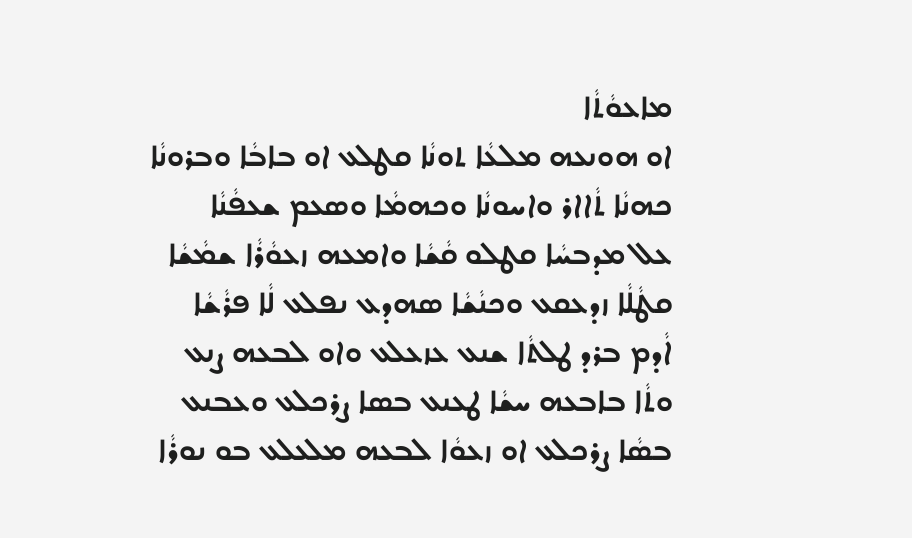ܡܐܥܘܵܬܵܐ
ܐܘ ܗܘܢܥܗ ܡܠܥܵܐ ܬܘܢܵܐ ܩܛܠܥ ܐܘ ܒܐܒܵܐ ܘܒܪܘܢܵܐ
ܟܗܢܵܐ ܬܵܐܐܪ ܘܐܚܘܢܵܐ ܘܟܗܡܵܐ ܘܣܥܡ ܫܥܦܵܢܵܐ
ܥܠ ܡܕܒܚܵܐ ܩܛܠܘ ܩܵܫܵܐ ܘܐܡܥܗ ܙܥܘܵܪܵܐ ܫܡܵܫܵܐ
ܩܛܵܠܵܐ ܙܕܥܩܥ ܘܟܢܵܫܵܐ ܣܗܕܥ ܢܦܠܥ ܠܵܐ ܦܪܵܫܵܐ
ܐܵܕܡ ܒܪܕ ܛܠܬܵܐ ܫܢܥ ܥܙܥܠܥ ܘܐܘ ܠܒܥܗ ܨܢܥ
ܘܬܵܐ ܒܐܒܥܗ ܚܫܵܐ ܛܥܢܥ ܒܣܐ ܨܪܟܠܥ ܘܥܒܢܥ
ܒܣܵܐ ܨܪܟܠܥ ܐܘ ܙܥܘܵܐ ܠܒܥܗ ܡܠܥܠܥ ܒܘ ܢܘܪܵܐ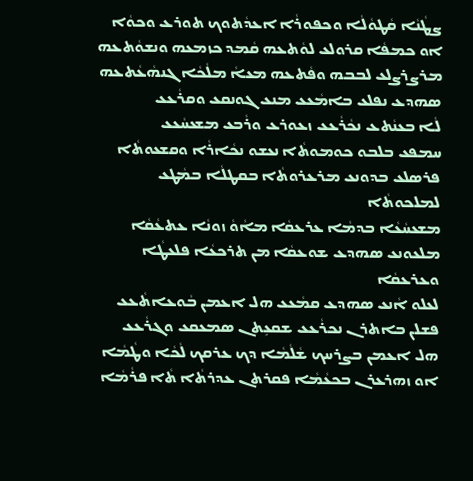ܨܛܵܢܵܐ ܩܵܛܘܵܠܵܐ ܘܟܦܘܪܵܐ ܐܥܕܵܬܘܟ ܬܘܪܥ ܘܟܘܵܐ
ܐܘ ܟܡܦܵܐ ܩܪܘܠܥ ܠܘܵܬܥܗ ܩܵܡܕ ܟܙܡܥܗ ܘܢܫܘܵܬܥܗ
ܡܪܨܪܨܠܥ ܠܒܒܗ ܘܦܵܬܥܗ ܡܥܐܵ ܡܠܵܟܵܐ ܓܢܗܵܥܵܬܥܗ
ܣܗܕܥ ܢܦܠܥ ܒܐܡܵܥܥ ܡܢܥ ܓܘܢܩܥ ܘܩܪܵܥܥ
ܠܵܐ ܒܥܢܵܬܥ ܢܟܵܪܵܥܥ ܙܥܘܪܥ ܘܪܵܒܥ ܡܫܥܚܵܥܥ
ܚܡܦܥ ܒܠܒܘ ܟܘܡܘܬܵܐ ܢܥܫܘ ܢܟܵܐܪܵܐ ܘܩܫܥܘܬܵܐ
ܦܪܣܠܥ ܒܕܘܢܥ ܡܪܥܪܘܬܵܐ ܒܩܛܠܵܐ ܒܡܵܛܥ ܠܡܠܟܘܬܵܐ
ܡܫܥܚܵܥܵܐ ܒܕܡܵܐ ܥܪܥܩܵܐ ܡܐܵܘܵ ܙܘܢܵܐ ܥܬܥܵܩܵܐ
ܡܠܥܘܢܥ ܣܗܕܥ ܫܘܥܩܵܐ ܡܢ ܬܪܟܥܵܐ ܦܠܥܛܵܐ ܘܥܪܥܩܵܐ
ܠܥܠܘ ܐܵܢܥ ܣܗܕܥ ܩܡܵܥܥ ܗܠ ܐܥܡܢ ܒܵܘܥܐܬܵܥܥ
ܦܫܠܢ ܒܐܬܪܢ ܢܟܪܵܥܥ ܫܩܥܹܬܢ ܣܡܥܩܥ ܘܓܪܵܥܥ
ܗܠ ܐܥܡܢ ܒܨܪܚܟ ܫܵܠܵܡܵܐ ܕܟ ܥܪܩܟ ܠܵܟܵܐ ܘܛܵܡܵܐ
ܐܘ ܙܗܪܥܪܢ ܒܟܥܵܡܵܐ ܦܩܪܬܢ ܥܕܪܬܵܐ ܬܵܐ ܦܪܵܡܵܐ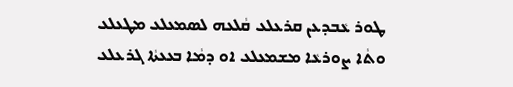ܛܘܪ ܥܵܒܕܥܢ ܩܪܥܠܥ ܩܵܠܥܗ ܠܣܡܥܠܥ ܡܛܥܠܥ
ܘܬܵܐ ܨܘܪܥܵܐ ܡܫܡܥܠܥ ܐܘ ܕܡܵܐ ܒܥܥܬܵܐ ܓܪܥܠܥ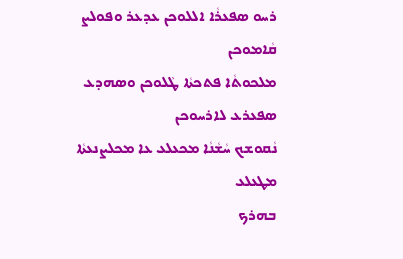ܪܚܘ ܣܦܥܪܵܐ ܐܠܠܘܟܢ ܥܕܥܪ ܘܦܘܠܨ ܩܵܐܡܘܟܢ
ܡܠܟܘܬܵܐ ܦܬܟܬܵܐ ܛܵܠܘܟܢ ܘܣܗܕܥ ܣܦܥܪܥ ܠܐܪܚܘܟܢ
ܢܵܩܘܫܟ ܚܵܫܵܢܵܐ ܡܟܥܠܥ ܥܐ ܡܟܠܨܢܥܬܵܐ ܡܛܥܠܥ
ܒܗܪܟ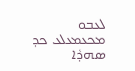ܠܥܒܘ ܡܟܥܡܥܠܥ ܟܕ ܣܗܕܵܐ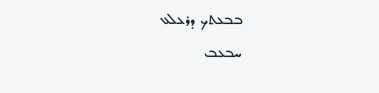ܒܒܥܬܟ ܕܪܥܠܥ
ܚܒܥܒ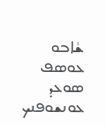ܫܵܐܒܘ ܥܘܣܦ
ܣܘܥܕ ܥܘܢܫܘܦܢܟ